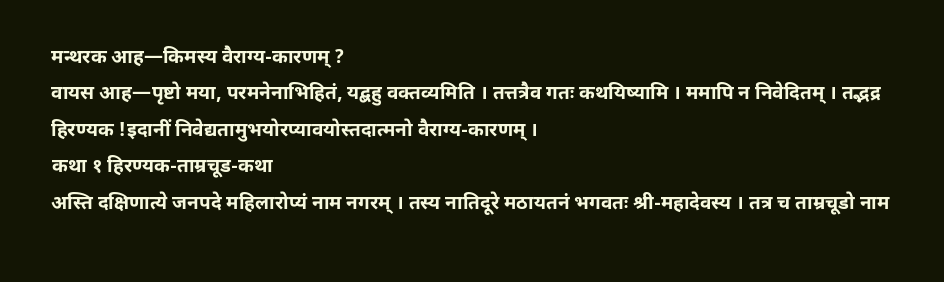मन्थरक आह—किमस्य वैराग्य-कारणम् ?
वायस आह—पृष्टो मया, परमनेनाभिहितं, यद्बहु वक्तव्यमिति । तत्तत्रैव गतः कथयिष्यामि । ममापि न निवेदितम् । तद्भद्र हिरण्यक !इदानीं निवेद्यतामुभयोरप्यावयोस्तदात्मनो वैराग्य-कारणम् ।
कथा १ हिरण्यक-ताम्रचूड-कथा
अस्ति दक्षिणात्ये जनपदे महिलारोप्यं नाम नगरम् । तस्य नातिदूरे मठायतनं भगवतः श्री-महादेवस्य । तत्र च ताम्रचूडो नाम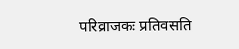परिव्राजकः प्रतिवसति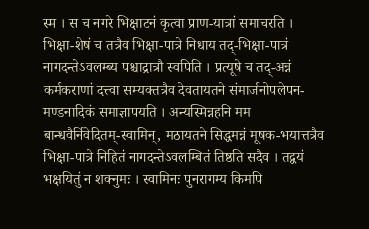स्म । स च नगरे भिक्षाटनं कृत्वा प्राण-यात्रां समाचरति । भिक्षा-शेषं च तत्रैव भिक्षा-पात्रे निधाय तद्-भिक्षा-पात्रं नागदन्तेऽवलम्ब्य पश्चाद्रात्रौ स्वपिति । प्रत्यूषे च तद्-अन्नं कर्मकराणां दत्त्वा सम्यक्तत्रैव देवतायतने संमार्जनोपलेपन-मण्डनादिकं समाज्ञापयति । अन्यस्मिन्नहनि मम बान्धवैर्निवेदितम्-स्वामिन्, मठायतने सिद्धमन्नं मूषक-भयात्तत्रैव भिक्षा-पात्रे निहितं नागदन्तेऽवलम्बितं तिष्ठति सदैव । तद्वयं भक्षयितुं न शक्नुमः । स्वामिनः पुनरागम्य किमपि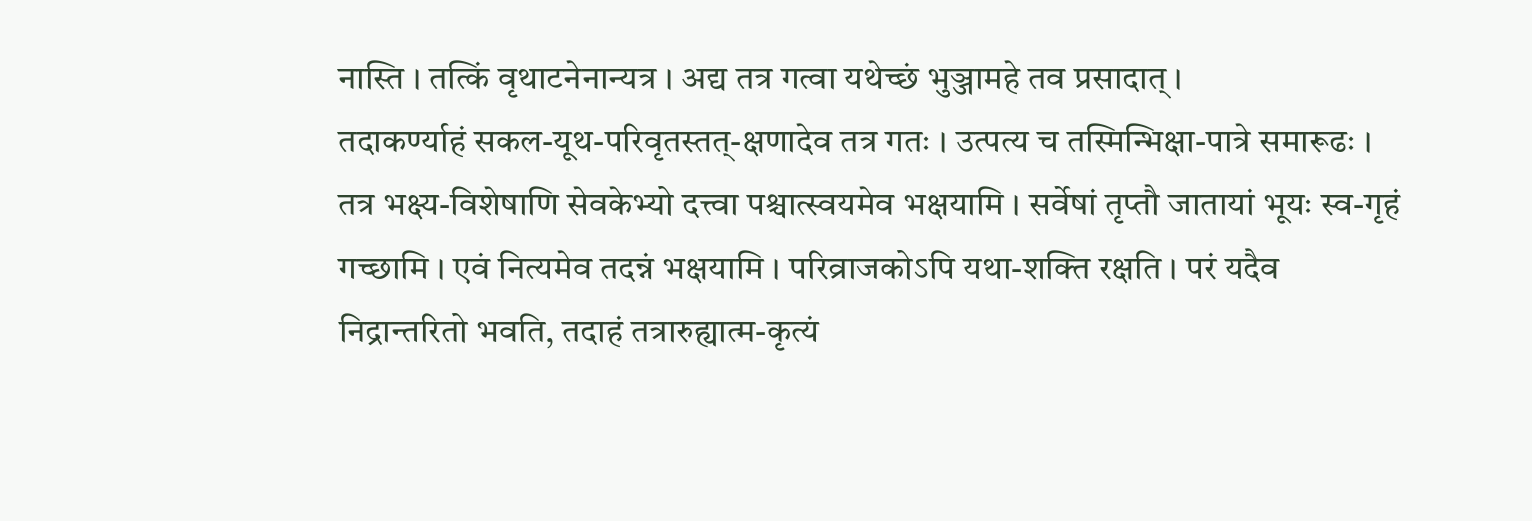नास्ति । तत्किं वृथाटनेनान्यत्र । अद्य तत्र गत्वा यथेच्छं भुञ्जामहे तव प्रसादात् ।
तदाकर्ण्याहं सकल-यूथ-परिवृतस्तत्-क्षणादेव तत्र गतः । उत्पत्य च तस्मिन्भिक्षा-पात्रे समारूढः । तत्र भक्ष्य-विशेषाणि सेवकेभ्यो दत्त्वा पश्चात्स्वयमेव भक्षयामि । सर्वेषां तृप्तौ जातायां भूयः स्व-गृहं गच्छामि । एवं नित्यमेव तदन्नं भक्षयामि । परिव्राजकोऽपि यथा-शक्ति रक्षति । परं यदैव निद्रान्तरितो भवति, तदाहं तत्रारुह्यात्म-कृत्यं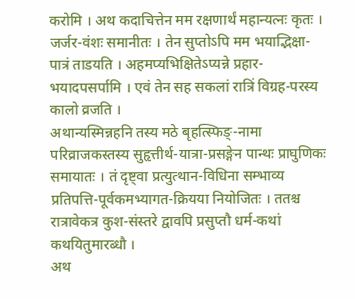करोमि । अथ कदाचित्तेन मम रक्षणार्थं महान्यत्नः कृतः । जर्जर-वंशः समानीतः । तेन सुप्तोऽपि मम भयाद्भिक्षा-पात्रं ताडयति । अहमप्यभिक्षितेऽप्यन्ने प्रहार-भयादपसर्पामि । एवं तेन सह सकलां रात्रिं विग्रह-परस्य कालो व्रजति ।
अथान्यस्मिन्नहनि तस्य मठे बृहत्स्फिङ्-नामा परिव्राजकस्तस्य सुहृत्तीर्थ-यात्रा-प्रसङ्गेन पान्थः प्राघुणिकः समायातः । तं दृष्ट्वा प्रत्युत्थान-विधिना सम्भाव्य प्रतिपत्ति-पूर्वकमभ्यागत-क्रियया नियोजितः । ततश्च रात्रावेकत्र कुश-संस्तरे द्वावपि प्रसुप्तौ धर्म-कथां कथयितुमारब्धौ ।
अथ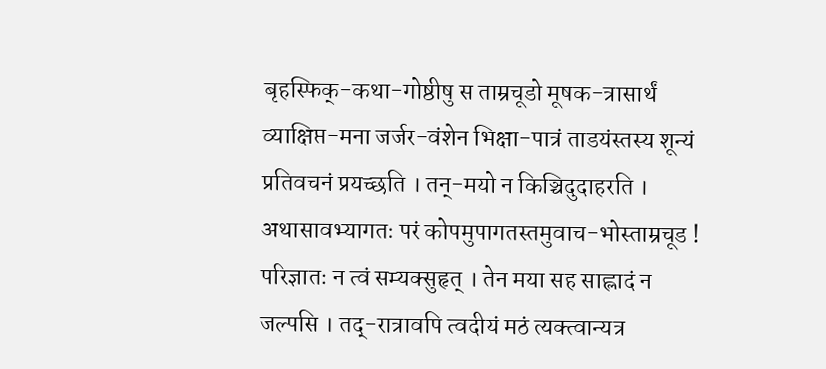बृहस्फिक्-कथा-गोष्ठीषु स ताम्रचूडो मूषक-त्रासार्थं व्याक्षिप्त-मना जर्जर-वंशेन भिक्षा-पात्रं ताडयंस्तस्य शून्यं प्रतिवचनं प्रयच्छति । तन्-मयो न किञ्चिदुदाहरति । अथासावभ्यागतः परं कोपमुपागतस्तमुवाच-भोस्ताम्रचूड ! परिज्ञातः न त्वं सम्यक्सुहृत् । तेन मया सह साह्लादं न जल्पसि । तद्-रात्रावपि त्वदीयं मठं त्यक्त्वान्यत्र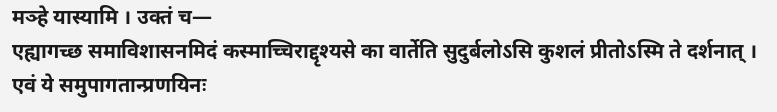मञ्हे यास्यामि । उक्तं च—
एह्यागच्छ समाविशासनमिदं कस्माच्चिराद्दृश्यसे का वार्तेति सुदुर्बलोऽसि कुशलं प्रीतोऽस्मि ते दर्शनात् । एवं ये समुपागतान्प्रणयिनः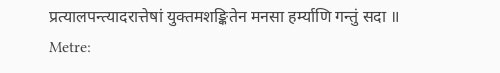प्रत्यालपन्त्यादरात्तेषां युक्तमशङ्कितेन मनसा हर्म्याणि गन्तुं सदा ॥
Metre: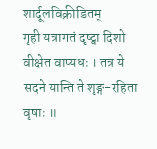शार्दूलविक्रीडितम्
गृही यत्रागतं दृष्ट्वा दिशो वीक्षेत वाप्यधः । तत्र ये सदने यान्ति ते शृङ्ग-रहिता वृषाः ॥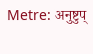Metre: अनुष्टुप्